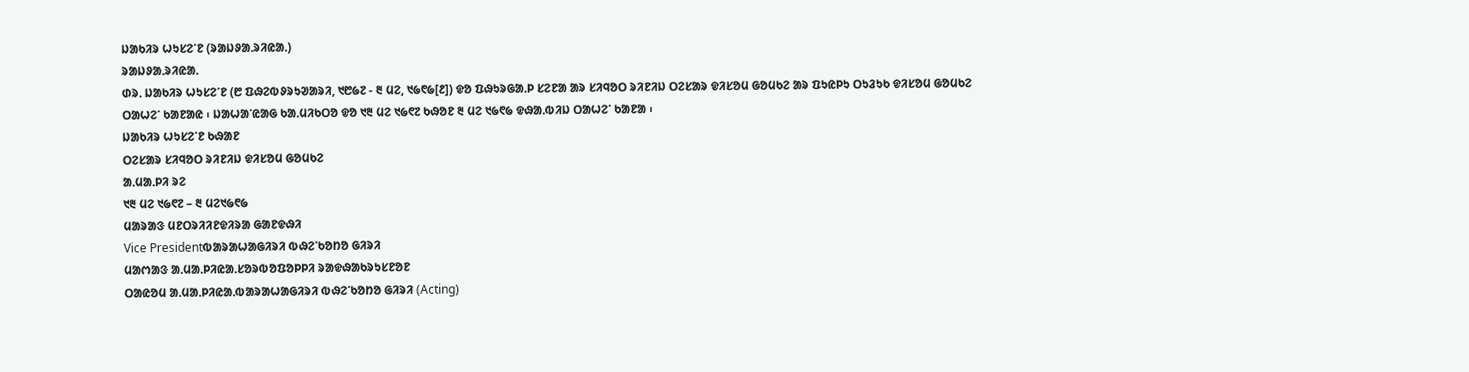ᱡᱟᱠᱤᱨ ᱦᱩᱥᱮᱸᱱ (ᱨᱟᱡᱽᱟᱹᱨᱤᱭᱟᱹ)
ᱨᱟᱡᱽᱟᱹᱨᱤᱭᱟᱹ
ᱰᱨᱹ ᱡᱟᱠᱤᱨ ᱦᱩᱥᱮᱸᱱ (᱘ ᱯᱷᱮᱵᱽᱨᱩᱣᱟᱨᱤ, ᱑᱘᱙᱗ - ᱓ ᱢᱮ, ᱑᱙᱖᱙[᱒]) ᱫᱚ ᱯᱷᱩᱨᱜᱟᱹᱞ ᱥᱮᱱᱟ ᱟᱨ ᱥᱤᱧᱚᱛ ᱨᱤᱱᱤᱡ ᱛᱮᱥᱟᱨ ᱫᱤᱥᱚᱢ ᱜᱚᱢᱠᱮ ᱟᱨ ᱯᱩᱭᱞᱩ ᱛᱩᱲᱩᱠ ᱫᱤᱥᱚᱢ ᱜᱚᱢᱠᱮ ᱛᱟᱦᱮᱸ ᱠᱟᱱᱟᱭ ᱾ ᱡᱟᱦᱟᱸᱭᱟᱜ ᱠᱟᱹᱢᱤᱠᱛᱚ ᱫᱚ ᱑᱓ ᱢᱮ ᱑᱙᱖᱗ ᱠᱷᱚᱱ ᱓ ᱢᱮ ᱑᱙᱖᱙ ᱫᱷᱟᱹᱵᱤᱡ ᱛᱟᱦᱮᱸ ᱠᱟᱱᱟ ᱾
ᱡᱟᱠᱤᱨ ᱦᱩᱥᱮᱸᱱ ᱠᱷᱟᱱ
ᱛᱮᱥᱟᱨ ᱥᱤᱧᱚᱛ ᱨᱤᱱᱤᱡ ᱫᱤᱥᱚᱢ ᱜᱚᱢᱠᱮ
ᱟᱹᱢᱟᱹᱞᱤ ᱨᱮ
᱑᱓ ᱢᱮ ᱑᱙᱖᱗ – ᱓ ᱢᱮ᱑᱙᱖᱙
ᱢᱟᱨᱟᱝ ᱢᱱᱛᱨᱤᱤᱱᱫᱤᱨᱟ ᱜᱟᱱᱫᱷᱤ
Vice Presidentᱵᱟᱨᱟᱦᱟᱜᱤᱨᱤ ᱵᱷᱮᱸᱠᱚᱴᱚ ᱜᱤᱨᱤ
ᱢᱟᱬᱟᱝ ᱟᱹᱢᱟᱹᱞᱤᱭᱟᱹᱥᱚᱨᱵᱚᱯᱚᱞᱞᱤ ᱨᱟᱫᱷᱟᱠᱨᱩᱥᱱᱚᱱ
ᱛᱟᱭᱚᱢ ᱟᱹᱢᱟᱹᱞᱤᱭᱟᱹᱵᱟᱨᱟᱦᱟᱜᱤᱨᱤ ᱵᱷᱮᱸᱠᱚᱴᱚ ᱜᱤᱨᱤ (Acting)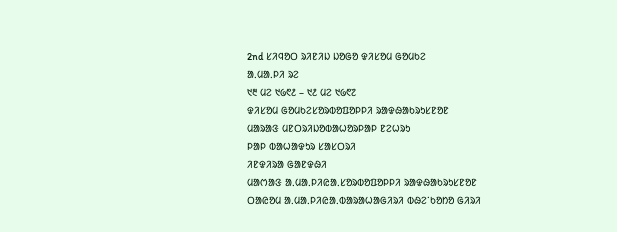2nd ᱥᱤᱧᱚᱛ ᱨᱤᱱᱤᱡ ᱡᱚᱜᱚ ᱫᱤᱥᱚᱢ ᱜᱚᱢᱠᱮ
ᱟᱹᱢᱟᱹᱞᱤ ᱨᱮ
᱑᱓ ᱢᱮ ᱑᱙᱖᱒ – ᱑᱒ ᱢᱮ ᱑᱙᱖᱗
ᱫᱤᱥᱚᱢ ᱜᱚᱢᱠᱮᱥᱚᱨᱵᱚᱯᱚᱞᱞᱤ ᱨᱟᱫᱷᱟᱠᱨᱩᱥᱱᱚᱱ
ᱢᱟᱨᱟᱝ ᱢᱱᱛᱨᱤᱡᱚᱵᱟᱦᱚᱨᱞᱟᱞ ᱱᱮᱦᱨᱩ
ᱞᱟᱞ ᱵᱟᱦᱟᱫᱩᱨ ᱥᱟᱥᱛᱨᱤ
ᱤᱱᱫᱤᱨᱟ ᱜᱟᱱᱫᱷᱤ
ᱢᱟᱬᱟᱝ ᱟᱹᱢᱟᱹᱞᱤᱭᱟᱹᱥᱚᱨᱵᱚᱯᱚᱞᱞᱤ ᱨᱟᱫᱷᱟᱠᱨᱩᱥᱱᱚᱱ
ᱛᱟᱭᱚᱢ ᱟᱹᱢᱟᱹᱞᱤᱭᱟᱹᱵᱟᱨᱟᱦᱟᱜᱤᱨᱤ ᱵᱷᱮᱸᱠᱚᱴᱚ ᱜᱤᱨᱤ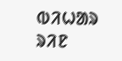ᱵᱤᱦᱟᱨ ᱨᱤᱱ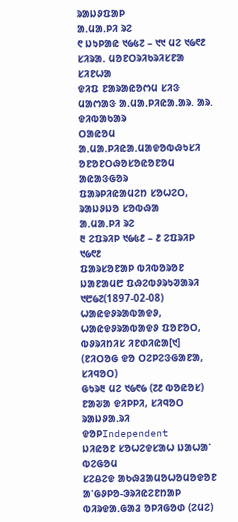ᱨᱟᱡᱽᱯᱟᱞ
ᱟᱹᱢᱟᱹᱞᱤ ᱨᱮ
᱖ ᱡᱩᱞᱟᱭ ᱑᱙᱕᱗ – ᱑᱑ ᱢᱮ ᱑᱙᱖᱒
ᱥᱤᱨᱟᱹ ᱢᱚᱱᱛᱨᱤᱠᱨᱤᱥᱱᱟ ᱥᱤᱱᱦᱟ
ᱫᱤᱯ ᱱᱟᱨᱟᱭᱚᱬᱢ ᱥᱤᱝ
ᱢᱟᱬᱟᱝ ᱟᱹᱢᱟᱹᱞᱤᱭᱟᱹᱟᱨ. ᱟᱨ. ᱫᱤᱵᱟᱠᱟᱨ
ᱛᱟᱭᱚᱢ ᱟᱹᱢᱟᱹᱞᱤᱭᱟᱹᱢᱟᱫᱚᱵᱷᱩᱥᱤ ᱚᱱᱚᱱᱛᱷᱚᱥᱚᱭᱚᱱᱚᱢ ᱟᱭᱟᱝᱜᱚᱨ
ᱯᱟᱨᱞᱤᱭᱟᱢᱮᱴ ᱥᱚᱦᱮᱛ, ᱨᱟᱡᱽᱡᱚ ᱥᱚᱵᱷᱟ
ᱟᱹᱢᱟᱹᱞᱤ ᱨᱮ
᱓ ᱮᱯᱨᱤᱞ ᱑᱙᱕᱒ – ᱒ ᱮᱯᱨᱤᱞ ᱑᱙᱖᱒
ᱯᱟᱨᱥᱚᱱᱟᱞ ᱵᱤᱵᱚᱨᱚᱱ
ᱡᱟᱱᱟᱢ᱘ ᱯᱷᱮᱵᱽᱨᱩᱣᱟᱨᱤ ᱑᱘᱙᱗(1897-02-08)
ᱦᱟᱭᱫᱽᱨᱟᱵᱟᱫᱽ, ᱦᱟᱭᱫᱽᱨᱟᱵᱟᱫᱽ ᱯᱚᱱᱚᱛ, ᱵᱽᱨᱤᱴᱤᱥ ᱤᱱᱰᱤᱭᱟ[᱑]
(ᱱᱤᱛᱚᱜ ᱫᱚ ᱛᱮᱞᱮᱝᱜᱟᱱᱟ, ᱥᱤᱧᱚᱛ)
ᱜᱩᱨ᱓ ᱢᱮ ᱑᱙᱖᱙ (᱗᱒ ᱵᱚᱭᱚᱥ)
ᱱᱟᱶᱟ ᱫᱤᱞᱞᱤ, ᱥᱤᱧᱚᱛ
ᱨᱟᱡᱽᱟᱹᱨᱤ ᱫᱚᱞIndependent
ᱡᱤᱭᱚᱱ ᱥᱚᱦᱮᱫᱥᱟᱦ ᱡᱟᱦᱟᱸ ᱵᱮᱜᱚᱢ
ᱥᱮᱪᱮᱫ ᱟᱠᱷᱲᱟᱢᱚᱦᱚᱢᱚᱫᱚᱱ ᱟᱸᱜᱽᱞᱚ-ᱳᱨᱤᱭᱮᱱᱴᱟᱞ ᱵᱤᱨᱫᱟᱹᱜᱟᱲ ᱚᱞᱤᱜᱚᱰ (ᱮᱢᱮ)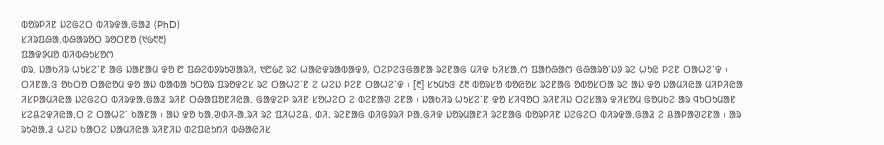ᱵᱚᱨᱞᱤᱱ ᱡᱮᱜᱮᱛ ᱵᱤᱨᱫᱟᱹᱜᱟᱲ (PhD)
ᱥᱤᱨᱯᱷᱟᱹᱵᱷᱟᱨᱚᱛ ᱨᱚᱛᱱᱚ (᱑᱙᱖᱓)
ᱯᱟᱫᱽᱢᱚ ᱵᱤᱵᱷᱩᱥᱚᱬ
ᱰᱨ. ᱡᱟᱠᱤᱨ ᱦᱩᱥᱮᱸᱱ ᱟᱜ ᱡᱟᱱᱟᱢ ᱫᱚ ᱘ ᱯᱷᱮᱵᱽᱨᱩᱣᱟᱨᱤ, ᱑᱘᱙᱗ ᱨᱮ ᱦᱟᱭᱫᱨᱟᱵᱟᱫᱽ, ᱛᱮᱞᱮᱝᱜᱟᱱᱟ ᱨᱮᱱᱟᱜ ᱢᱤᱫ ᱠᱤᱥᱟᱹᱬ ᱯᱟᱴᱷᱟᱬ ᱜᱷᱟᱨᱚᱸᱡᱽ ᱨᱮ ᱦᱩᱭ ᱞᱮᱱ ᱛᱟᱦᱮᱸᱫ ᱾ ᱛᱤᱱᱟᱹᱝ ᱚᱠᱛᱚ ᱛᱟᱭᱚᱢ ᱫᱚ ᱟᱡ ᱵᱟᱵᱟ ᱩᱛᱚᱨ ᱯᱨᱚᱫᱮᱥ ᱨᱮ ᱛᱟᱦᱮᱸᱱ ᱮ ᱦᱮᱡ ᱞᱮᱱ ᱛᱟᱦᱮᱸᱫ ᱾ [᱓] ᱥᱩᱢᱩᱝ ᱒᱓ ᱵᱚᱨᱥᱚ ᱵᱚᱭᱚᱥ ᱨᱮᱱᱟᱜ ᱚᱵᱚᱥᱛᱟ ᱨᱮ ᱟᱡ ᱫᱚ ᱡᱟᱢᱤᱭᱟ ᱢᱤᱞᱤᱭᱟ ᱤᱥᱞᱟᱢᱤᱭᱟ ᱡᱮᱜᱮᱛ ᱵᱤᱨᱫᱟᱹᱜᱟᱲ ᱨᱤᱱ ᱛᱷᱟᱯᱚᱱᱤᱭᱟᱹ ᱜᱟᱫᱮᱞ ᱨᱤᱱ ᱥᱚᱦᱮᱛ ᱮ ᱵᱮᱱᱟᱣ ᱮᱱᱟ ᱾ ᱡᱟᱠᱤᱨ ᱦᱩᱥᱮᱸᱱ ᱫᱚ ᱥᱤᱧᱚᱛ ᱨᱤᱱᱤᱡ ᱛᱮᱥᱟᱨ ᱫᱤᱥᱚᱢ ᱜᱚᱢᱠᱮ ᱟᱨ ᱧᱩᱛᱩᱢᱟᱱ ᱥᱮᱪᱮᱫᱤᱭᱟᱹᱛ ᱮ ᱛᱟᱦᱮᱸ ᱠᱟᱱᱟ ᱾ ᱟᱡ ᱫᱚ ᱠᱟᱹᱣᱰᱤ-ᱟᱹᱨᱤ ᱨᱮ ᱯᱤᱦᱮᱪᱹ ᱰᱤᱹ ᱨᱮᱱᱟᱜ ᱰᱤᱜᱽᱨᱤ ᱞᱟᱹᱜᱤᱫ ᱡᱚᱨᱢᱟᱱᱤ ᱨᱮᱱᱟᱜ ᱵᱚᱨᱞᱤᱱ ᱡᱮᱜᱮᱛ ᱵᱤᱨᱫᱟᱹᱜᱟᱲ ᱮ ᱪᱟᱞᱟᱣᱮᱱᱟ ᱾ ᱟᱨ ᱨᱩᱣᱟᱹᱲ ᱦᱮᱡ ᱠᱟᱛᱮ ᱡᱟᱢᱤᱭᱟ ᱨᱤᱱᱤᱡ ᱰᱮᱯᱭᱩᱴᱤ ᱵᱷᱟᱭᱤᱥ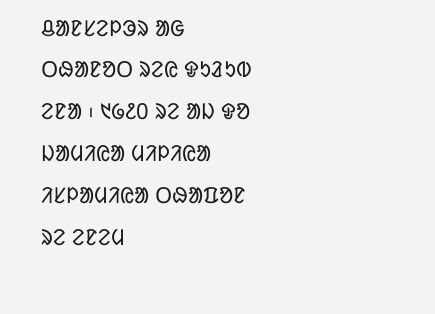ᱪᱟᱱᱥᱮᱞᱳᱨ ᱟᱜ ᱛᱷᱟᱱᱚᱛ ᱨᱮᱭ ᱫᱩᱲᱩᱵ ᱮᱱᱟ ᱾ ᱑᱙᱒᱐ ᱨᱮ ᱟᱡ ᱫᱚ ᱡᱟᱢᱤᱭᱟ ᱢᱤᱞᱤᱭᱟ ᱤᱥᱞᱟᱢᱤᱭᱟ ᱛᱷᱟᱯᱚᱱ ᱨᱮ ᱮᱱᱮᱢ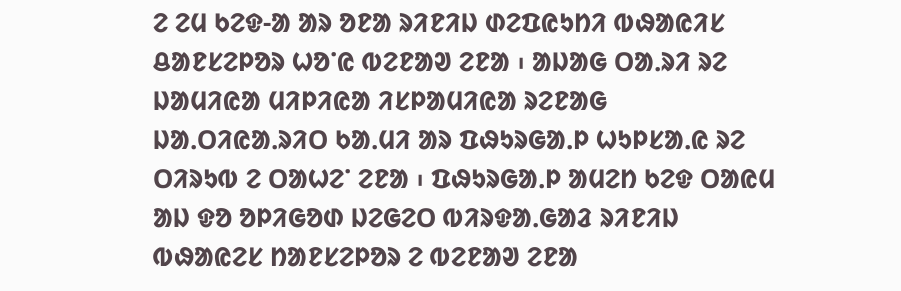ᱮ ᱮᱢ ᱠᱮᱫ-ᱟ ᱟᱨ ᱚᱱᱟ ᱨᱤᱱᱤᱡ ᱰᱮᱯᱭᱩᱴᱤ ᱵᱷᱟᱭᱤᱥ ᱪᱟᱱᱥᱮᱞᱚᱨ ᱦᱚᱸᱭ ᱵᱮᱱᱟᱣ ᱮᱱᱟ ᱾ ᱟᱡᱟᱜ ᱛᱟᱹᱨᱤ ᱨᱮ ᱡᱟᱢᱤᱭᱟ ᱢᱤᱞᱤᱭᱟ ᱤᱥᱞᱟᱢᱤᱭᱟ ᱨᱮᱱᱟᱜ ᱡᱟᱹᱛᱤᱭᱟᱹᱨᱤᱛ ᱠᱟᱹᱢᱤ ᱟᱨ ᱯᱷᱩᱨᱜᱟᱹᱞ ᱦᱩᱞᱥᱟᱹᱭ ᱨᱮ ᱛᱤᱨᱩᱵ ᱮ ᱛᱟᱦᱮᱸ ᱮᱱᱟ ᱾ ᱯᱷᱩᱨᱜᱟᱹᱞ ᱟᱢᱮᱴ ᱠᱮᱫ ᱛᱟᱭᱢ ᱟᱡ ᱫᱚ ᱚᱞᱤᱜᱚᱰ ᱡᱮᱜᱮᱛ ᱵᱤᱨᱫᱟᱹᱜᱟᱲ ᱨᱤᱱᱤᱡ ᱵᱷᱟᱭᱮᱥ ᱴᱟᱱᱥᱮᱞᱚᱨ ᱮ ᱵᱮᱱᱟᱣ ᱮᱱᱟ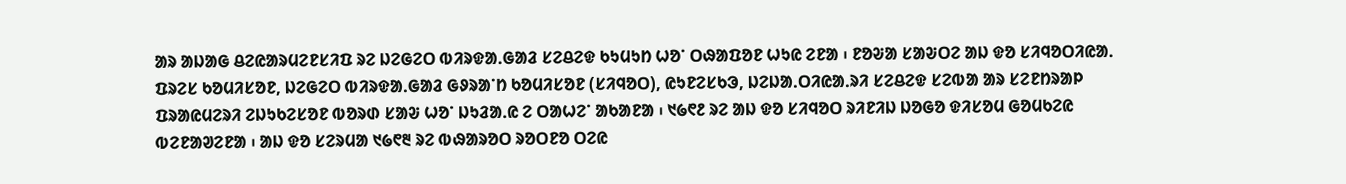ᱟᱨ ᱟᱡᱟᱜ ᱪᱮᱭᱟᱨᱢᱮᱱᱥᱤᱯ ᱨᱮ ᱡᱮᱜᱮᱛ ᱵᱤᱨᱫᱟᱹᱜᱟᱲ ᱥᱮᱪᱮᱫ ᱠᱩᱢᱩᱴ ᱦᱚᱸ ᱛᱷᱟᱯᱚᱱ ᱦᱩᱭ ᱮᱱᱟ ᱾ ᱱᱚᱶᱟ ᱥᱟᱶᱛᱮ ᱟᱡ ᱫᱚ ᱥᱤᱧᱚᱛᱤᱭᱟᱹ ᱯᱨᱮᱥ ᱠᱚᱢᱤᱥᱚᱱ, ᱡᱮᱜᱮᱛ ᱵᱤᱨᱫᱟᱹᱜᱟᱲ ᱜᱽᱨᱟᱸᱴ ᱠᱚᱢᱤᱥᱚᱱ (ᱥᱤᱧᱚᱛ), ᱭᱩᱱᱮᱥᱠᱳ, ᱡᱮᱡᱟᱹᱛᱤᱭᱟᱹᱨᱤ ᱥᱮᱪᱮᱫ ᱥᱮᱵᱟ ᱟᱨ ᱥᱮᱱᱴᱨᱟᱞ ᱯᱨᱟᱭᱢᱮᱨᱤ ᱮᱡᱩᱠᱮᱥᱚᱱ ᱵᱚᱨᱰ ᱥᱟᱶ ᱦᱚᱸ ᱡᱩᱲᱟᱹᱭ ᱮ ᱛᱟᱦᱮᱸ ᱟᱠᱟᱱᱟ ᱾ ᱑᱙᱖᱒ ᱨᱮ ᱟᱡ ᱫᱚ ᱥᱤᱧᱚᱛ ᱨᱤᱱᱤᱡ ᱡᱚᱜᱚ ᱫᱤᱥᱚᱢ ᱜᱚᱢᱠᱮᱭ ᱵᱮᱱᱟᱣᱮᱱᱟ ᱾ ᱟᱡ ᱫᱚ ᱥᱮᱨᱢᱟ ᱑᱙᱖᱓ ᱨᱮ ᱵᱷᱟᱨᱚᱛ ᱨᱚᱛᱱᱚ ᱛᱮᱭ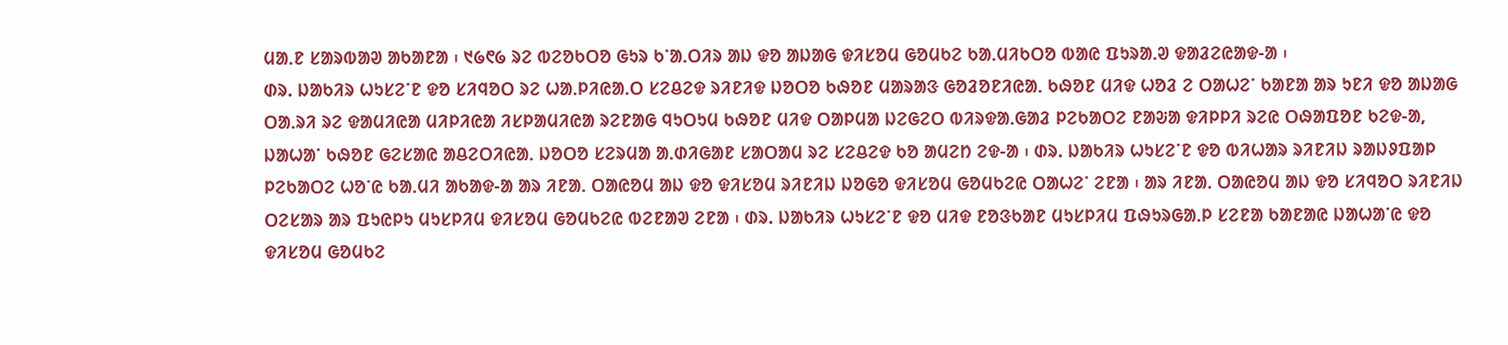ᱢᱟᱹᱱ ᱥᱟᱨᱵᱟᱣ ᱟᱠᱟᱱᱟ ᱾ ᱑᱙᱖᱙ ᱨᱮ ᱵᱮᱚᱠᱛᱚ ᱜᱩᱨ ᱠᱸᱟᱹᱛᱤᱨ ᱟᱡ ᱫᱚ ᱟᱡᱟᱜ ᱫᱤᱥᱚᱢ ᱜᱚᱢᱠᱮ ᱠᱟᱹᱢᱤᱠᱛᱚ ᱵᱟᱭ ᱯᱩᱨᱟᱹᱣ ᱫᱟᱲᱮᱭᱟᱫ-ᱟ ᱾
ᱰᱨ. ᱡᱟᱠᱤᱨ ᱦᱩᱥᱮᱸᱱ ᱫᱚ ᱥᱤᱧᱚᱛ ᱨᱮ ᱦᱟᱹᱞᱤᱭᱟᱹᱛ ᱥᱮᱪᱮᱫ ᱨᱤᱱᱤᱫ ᱡᱚᱛᱚ ᱠᱷᱚᱱ ᱢᱟᱨᱟᱝ ᱜᱚᱲᱚᱱᱤᱭᱟᱹ ᱠᱷᱚᱱ ᱢᱤᱫ ᱦᱚᱲ ᱮ ᱛᱟᱦᱮᱸ ᱠᱟᱱᱟ ᱟᱨ ᱩᱱᱤ ᱫᱚ ᱟᱡᱟᱜ ᱛᱟᱹᱨᱤ ᱨᱮ ᱫᱟᱢᱤᱭᱟ ᱢᱤᱞᱤᱭᱟ ᱤᱥᱞᱟᱢᱤᱭᱟ ᱨᱮᱱᱟᱜ ᱧᱩᱛᱩᱢ ᱠᱷᱚᱱ ᱢᱤᱫ ᱛᱟᱞᱢᱟ ᱡᱮᱜᱮᱛ ᱵᱤᱨᱫᱟᱹᱜᱟᱲ ᱞᱮᱠᱟᱛᱮ ᱱᱟᱶᱟ ᱫᱤᱞᱞᱤ ᱨᱮᱭ ᱛᱷᱟᱯᱚᱱ ᱠᱮᱫ-ᱟ, ᱡᱟᱦᱟᱸ ᱠᱷᱚᱱ ᱜᱮᱥᱟᱭ ᱟᱪᱮᱛᱤᱭᱟᱹ ᱡᱚᱛᱚ ᱥᱮᱨᱢᱟ ᱟᱹᱰᱤᱜᱟᱱ ᱥᱟᱛᱟᱢ ᱨᱮ ᱥᱮᱪᱮᱫ ᱠᱚ ᱟᱢᱮᱴ ᱮᱫ-ᱟ ᱾ ᱰᱨ. ᱡᱟᱠᱤᱨ ᱦᱩᱥᱮᱸᱱ ᱫᱚ ᱵᱤᱦᱟᱨ ᱨᱤᱱᱤᱡ ᱨᱟᱡᱽᱯᱟᱞ ᱞᱮᱠᱟᱛᱮ ᱦᱚᱸᱭ ᱠᱟᱹᱢᱤ ᱟᱠᱟᱫ-ᱟ ᱟᱨ ᱤᱱᱟᱹ ᱛᱟᱭᱚᱢ ᱟᱡ ᱫᱚ ᱫᱤᱥᱚᱢ ᱨᱤᱱᱤᱡ ᱡᱚᱜᱚ ᱫᱤᱥᱚᱢ ᱜᱚᱢᱠᱮᱭ ᱛᱟᱦᱮᱸ ᱮᱱᱟ ᱾ ᱟᱨ ᱤᱱᱟᱹ ᱛᱟᱭᱚᱢ ᱟᱡ ᱫᱚ ᱥᱤᱧᱚᱛ ᱨᱤᱱᱤᱡ ᱛᱮᱥᱟᱨ ᱟᱨ ᱯᱩᱭᱞᱩ ᱢᱩᱥᱞᱤᱢ ᱫᱤᱥᱚᱢ ᱜᱚᱢᱠᱮᱭ ᱵᱮᱱᱟᱣ ᱮᱱᱟ ᱾ ᱰᱨ. ᱡᱟᱠᱤᱨ ᱦᱩᱥᱮᱸᱱ ᱫᱚ ᱢᱤᱫ ᱱᱚᱝᱠᱟᱱ ᱢᱩᱥᱞᱤᱢ ᱯᱷᱩᱨᱜᱟᱹᱞ ᱥᱮᱱᱟ ᱠᱟᱱᱟᱭ ᱡᱟᱦᱟᱸᱭ ᱫᱚ ᱫᱤᱥᱚᱢ ᱜᱚᱢᱠᱮ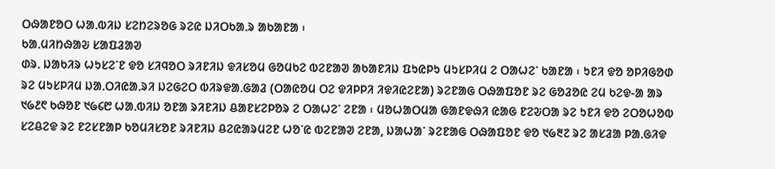ᱛᱷᱟᱱᱚᱛ ᱦᱟᱹᱵᱤᱡ ᱥᱮᱴᱮᱨᱚᱜ ᱨᱮᱭ ᱡᱤᱛᱠᱟᱹᱨ ᱟᱠᱟᱱᱟ ᱾
ᱠᱟᱹᱢᱤᱴᱷᱟᱶ ᱥᱟᱯᱲᱟᱣ
ᱰᱨᱹ ᱡᱟᱠᱤᱨ ᱦᱩᱥᱮᱸᱱ ᱫᱚ ᱥᱤᱧᱚᱛ ᱨᱤᱱᱤᱡ ᱫᱤᱥᱚᱢ ᱜᱚᱢᱠᱮ ᱵᱮᱱᱟᱣ ᱟᱠᱟᱱᱤᱡ ᱯᱩᱭᱞᱩ ᱢᱩᱥᱞᱤᱢ ᱮ ᱛᱟᱦᱮᱸ ᱠᱟᱱᱟ ᱾ ᱩᱱᱤ ᱫᱚ ᱚᱞᱤᱜᱚᱰ ᱨᱮ ᱢᱩᱥᱞᱤᱢ ᱡᱟᱹᱛᱤᱭᱟᱹᱨᱤ ᱡᱮᱜᱮᱛ ᱵᱤᱨᱫᱟᱹᱜᱟᱲ (ᱛᱟᱭᱚᱢ ᱛᱮ ᱫᱤᱞᱞᱤ ᱤᱫᱤᱭᱮᱱᱟ) ᱨᱮᱱᱟᱜ ᱛᱷᱟᱯᱚᱱ ᱨᱮ ᱜᱚᱲᱚᱭ ᱮᱢ ᱠᱮᱫ-ᱟ ᱟᱨ ᱑᱙᱒᱖ ᱠᱷᱚᱱ ᱑᱙᱔᱘ ᱦᱟᱹᱵᱤᱡ ᱚᱱᱟ ᱨᱤᱱᱤᱡ ᱪᱟᱱᱥᱮᱞᱚᱨ ᱮ ᱛᱟᱦᱮᱸ ᱮᱱᱟ ᱾ ᱢᱚᱦᱟᱛᱢᱟ ᱜᱟᱱᱫᱷᱤ ᱭᱟᱜ ᱱᱮᱶᱛᱟ ᱨᱮ ᱩᱱᱤ ᱫᱚ ᱮᱛᱚᱦᱚᱵ ᱥᱮᱪᱮᱫ ᱨᱮ ᱱᱮᱥᱱᱟᱞ ᱠᱚᱢᱤᱥᱚᱱ ᱨᱤᱱᱤᱡ ᱪᱮᱭᱟᱨᱢᱮᱱ ᱦᱚᱸᱭ ᱵᱮᱱᱟᱣ ᱮᱱᱟ, ᱡᱟᱦᱟᱸ ᱨᱮᱱᱟᱜ ᱛᱷᱟᱯᱚᱱ ᱫᱚ ᱑᱙᱓᱗ ᱨᱮ ᱟᱥᱲᱟ ᱞᱟᱹᱜᱤᱫ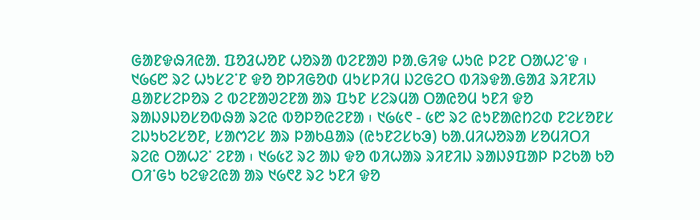ᱜᱟᱱᱫᱷᱤᱭᱟᱹ ᱯᱚᱲᱦᱚᱱ ᱦᱚᱨᱟ ᱵᱮᱱᱟᱣ ᱞᱟᱹᱜᱤᱫ ᱦᱩᱭ ᱞᱮᱱ ᱛᱟᱦᱮᱸᱫ ᱾ ᱑᱙᱔᱘ ᱨᱮ ᱦᱩᱥᱮᱸᱱ ᱫᱚ ᱚᱞᱤᱜᱚᱰ ᱢᱩᱥᱞᱤᱢ ᱡᱮᱜᱮᱛ ᱵᱤᱨᱫᱟᱹᱜᱟᱲ ᱨᱤᱱᱤᱡ ᱪᱟᱱᱥᱮᱞᱚᱨ ᱮ ᱵᱮᱱᱟᱣᱮᱱᱟ ᱟᱨ ᱯᱩᱱ ᱥᱮᱨᱢᱟ ᱛᱟᱭᱚᱢ ᱩᱱᱤ ᱫᱚ ᱨᱟᱡᱽᱡᱚᱥᱚᱵᱷᱟ ᱨᱮᱭ ᱵᱚᱞᱚᱭᱮᱱᱟ ᱾ ᱑᱙᱕᱖ - ᱕᱘ ᱨᱮ ᱭᱩᱱᱟᱭᱴᱮᱰ ᱱᱮᱥᱚᱱᱥ ᱮᱡᱩᱠᱮᱥᱚᱱ, ᱥᱟᱬᱮᱥ ᱟᱨ ᱞᱟᱠᱪᱟᱨ (ᱭᱩᱱᱮᱥᱠᱳ) ᱠᱟᱹᱢᱤᱦᱚᱨᱟ ᱥᱚᱢᱤᱛᱤ ᱨᱮᱭ ᱛᱟᱦᱮᱸ ᱮᱱᱟ ᱾ ᱑᱙᱕᱗ ᱨᱮ ᱟᱡ ᱫᱚ ᱵᱤᱦᱟᱨ ᱨᱤᱱᱤᱡ ᱨᱟᱡᱽᱯᱟᱞ ᱞᱮᱠᱟ ᱠᱚ ᱛᱤᱸᱜᱩ ᱠᱮᱫᱮᱭᱟ ᱟᱨ ᱑᱙᱖᱒ ᱨᱮ ᱩᱱᱤ ᱫᱚ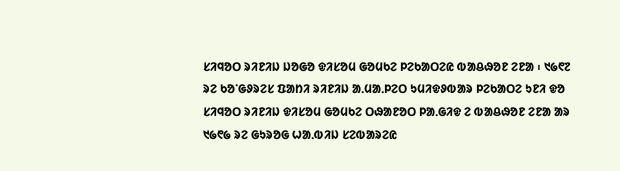ᱥᱤᱧᱚᱛ ᱨᱤᱱᱤᱡ ᱡᱚᱜᱚ ᱫᱤᱥᱚᱢ ᱜᱚᱢᱠᱮ ᱞᱮᱠᱟᱛᱮᱭ ᱵᱟᱪᱷᱚᱱ ᱮᱱᱟ ᱾ ᱑᱙᱖᱗ ᱨᱮ ᱠᱚᱸᱜᱽᱨᱮᱥ ᱯᱟᱴᱤ ᱨᱤᱱᱤᱡ ᱟᱹᱢᱟᱹᱞᱮᱛ ᱩᱢᱤᱫᱽᱵᱟᱨ ᱞᱮᱠᱟᱛᱮ ᱩᱱᱤ ᱫᱚ ᱥᱤᱧᱚᱛ ᱨᱤᱱᱤᱡ ᱫᱤᱥᱚᱢ ᱜᱚᱢᱠᱮ ᱛᱷᱟᱱᱚᱛ ᱞᱟᱹᱜᱤᱫ ᱮ ᱵᱟᱪᱷᱚᱱ ᱮᱱᱟ ᱟᱨ ᱑᱙᱖᱙ ᱨᱮ ᱜᱩᱨᱚᱜ ᱦᱟᱹᱵᱤᱡ ᱥᱮᱵᱟᱨᱮᱭ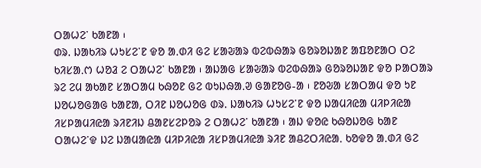ᱛᱟᱦᱮᱸ ᱠᱟᱱᱟ ᱾
ᱰᱨ. ᱡᱟᱠᱤᱨ ᱦᱩᱥᱮᱸᱱ ᱫᱚ ᱟᱹᱰᱤ ᱜᱮ ᱥᱟᱶᱟᱨ ᱵᱮᱵᱷᱟᱨ ᱜᱚᱨᱚᱡᱟᱱ ᱟᱯᱚᱱᱟᱛ ᱛᱮ ᱠᱤᱥᱟᱹᱬ ᱦᱚᱲ ᱮ ᱛᱟᱦᱮᱸ ᱠᱟᱱᱟ ᱾ ᱟᱡᱟᱜ ᱥᱟᱶᱟᱨ ᱵᱮᱵᱷᱟᱨ ᱜᱚᱨᱚᱡᱟᱱ ᱫᱚ ᱞᱟᱛᱟᱨ ᱨᱮ ᱮᱢ ᱟᱠᱟᱱ ᱥᱟᱛᱟᱢ ᱠᱷᱚᱱ ᱜᱮ ᱵᱩᱡᱷᱟᱹᱣ ᱜᱟᱱᱚᱜ-ᱟ ᱾ ᱱᱚᱶᱟ ᱥᱟᱛᱟᱢ ᱫᱚ ᱩᱱ ᱡᱚᱦᱚᱜᱟᱜ ᱠᱟᱱᱟ, ᱛᱤᱱ ᱡᱚᱦᱚᱜ ᱰᱨ. ᱡᱟᱠᱤᱨ ᱦᱩᱥᱮᱸᱱ ᱫᱚ ᱡᱟᱢᱤᱭᱟ ᱢᱤᱞᱤᱭᱟ ᱤᱥᱞᱟᱢᱤᱭᱟ ᱨᱤᱱᱤᱡ ᱪᱟᱱᱥᱮᱞᱚᱨ ᱮ ᱛᱟᱦᱮᱸ ᱠᱟᱱᱟ ᱾ ᱟᱡ ᱫᱚᱭ ᱠᱷᱚᱡᱚᱜ ᱠᱟᱱ ᱛᱟᱦᱮᱸᱫ ᱡᱮ ᱡᱟᱢᱟᱭᱟ ᱢᱤᱞᱤᱭᱟ ᱤᱥᱞᱟᱢᱤᱭᱟ ᱨᱤᱱ ᱟᱪᱮᱛᱤᱭᱟᱹ ᱠᱚᱫᱚ ᱟᱹᱰᱤ ᱜᱮ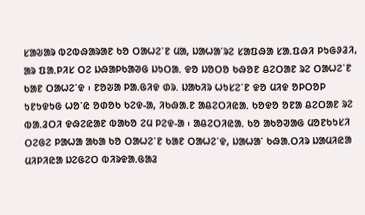ᱥᱟᱶᱟᱨ ᱵᱮᱵᱷᱟᱨᱟᱱ ᱠᱚ ᱛᱟᱦᱮᱸᱱ ᱢᱟ, ᱡᱟᱦᱟᱸᱨᱮ ᱥᱟᱯᱷᱟ ᱥᱟᱹᱯᱷᱤ ᱞᱩᱜᱽᱲᱤ, ᱟᱨ ᱯᱟᱹᱞᱤᱥ ᱛᱮ ᱡᱷᱟᱞᱠᱟᱣᱜ ᱡᱩᱛᱟᱹ ᱫᱚ ᱡᱚᱛᱚ ᱠᱷᱚᱱ ᱪᱮᱛᱟᱱ ᱨᱮ ᱛᱟᱦᱮᱸᱱ ᱠᱟᱱ ᱛᱟᱦᱮᱸᱫ ᱾ ᱱᱚᱶᱟ ᱞᱟᱹᱜᱤᱫ ᱰᱨ. ᱡᱟᱠᱤᱨ ᱦᱩᱥᱮᱸᱱ ᱫᱚ ᱢᱤᱫ ᱚᱞᱛᱚᱞ ᱩᱱᱩᱫᱩᱜ ᱦᱚᱸᱭ ᱚᱰᱚᱠ ᱠᱮᱫ-ᱟ, ᱤᱠᱷᱟᱹᱱ ᱟᱪᱮᱛᱤᱭᱟᱹ ᱠᱚᱫᱚ ᱚᱱᱟ ᱪᱮᱛᱟᱱ ᱨᱮ ᱵᱟᱹᱲᱛᱤ ᱫᱷᱮᱭᱟᱱ ᱵᱟᱠᱚ ᱮᱢ ᱞᱮᱫ-ᱟ ᱾ ᱟᱪᱮᱛᱤᱭᱟᱹ ᱠᱚ ᱟᱠᱚᱣᱟᱜ ᱢᱚᱱᱠᱩᱥᱤ ᱛᱮᱜᱮ ᱞᱟᱦᱟ ᱟᱠᱟ ᱠᱚ ᱛᱟᱦᱮᱸᱱ ᱠᱟᱱ ᱛᱟᱦᱮᱸᱫ, ᱡᱟᱦᱟᱸ ᱠᱷᱟᱹᱛᱤᱨ ᱡᱟᱢᱤᱭᱟ ᱢᱤᱞᱤᱭᱟ ᱡᱮᱜᱮᱛ ᱵᱤᱨᱫᱟᱹᱜᱟᱲ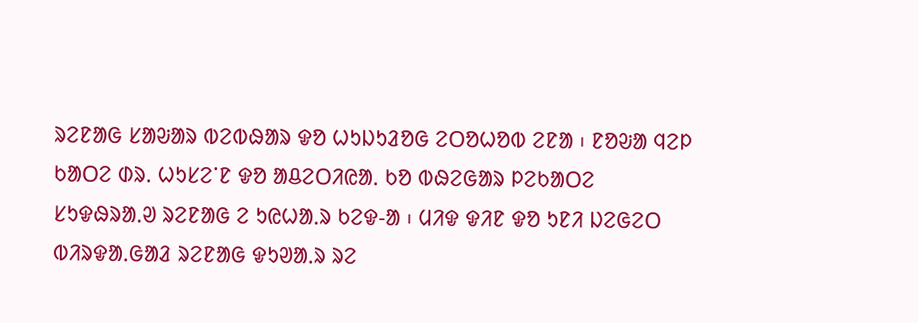ᱨᱮᱱᱟᱜ ᱥᱟᱶᱟᱨ ᱵᱮᱵᱷᱟᱨ ᱫᱚ ᱦᱩᱡᱩᱲᱚᱜ ᱮᱛᱚᱦᱚᱵ ᱮᱱᱟ ᱾ ᱱᱚᱶᱟ ᱧᱮᱞ ᱠᱟᱛᱮ ᱰᱨ. ᱦᱩᱥᱮᱸᱱ ᱫᱚ ᱟᱪᱮᱛᱤᱭᱟᱹ ᱠᱚ ᱵᱷᱮᱜᱟᱨ ᱞᱮᱠᱟᱛᱮ ᱥᱩᱫᱷᱨᱟᱹᱣ ᱨᱮᱱᱟᱜ ᱮ ᱩᱭᱦᱟᱹᱨ ᱠᱮᱫ-ᱟ ᱾ ᱢᱤᱫ ᱫᱤᱱ ᱫᱚ ᱩᱱᱤ ᱡᱮᱜᱮᱛ ᱵᱤᱨᱫᱟᱹᱜᱟᱲ ᱨᱮᱱᱟᱜ ᱫᱩᱣᱟᱹᱨ ᱨᱮ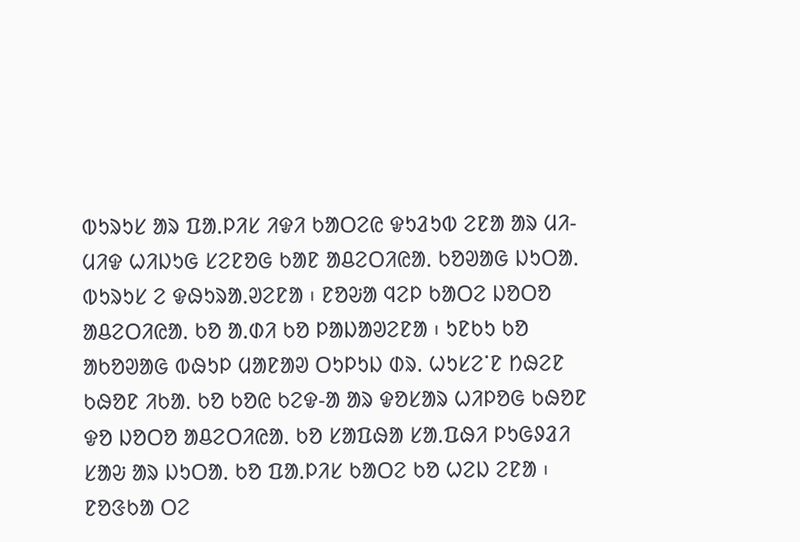ᱵᱩᱨᱩᱥ ᱟᱨ ᱯᱟᱹᱞᱤᱥ ᱤᱫᱤ ᱠᱟᱛᱮᱭ ᱫᱩᱲᱩᱵ ᱮᱱᱟ ᱟᱨ ᱢᱤ-ᱢᱤᱫ ᱦᱤᱡᱩᱜ ᱥᱮᱱᱚᱜ ᱠᱟᱱ ᱟᱪᱮᱛᱤᱭᱟᱹ ᱠᱚᱣᱟᱜ ᱡᱩᱛᱟᱹ ᱵᱩᱨᱩᱥ ᱮ ᱫᱷᱩᱨᱟᱹᱣᱮᱱᱟ ᱾ ᱱᱚᱶᱟ ᱧᱮᱞ ᱠᱟᱛᱮ ᱡᱚᱛᱚ ᱟᱪᱮᱛᱤᱭᱟᱹ ᱠᱚ ᱟᱹᱰᱤ ᱠᱚ ᱞᱟᱡᱟᱣᱮᱱᱟ ᱾ ᱩᱱᱠᱩ ᱠᱚ ᱟᱠᱚᱣᱟᱜ ᱵᱷᱩᱞ ᱢᱟᱱᱟᱣ ᱛᱩᱞᱩᱡ ᱰᱨ. ᱦᱩᱥᱮᱸᱱ ᱴᱷᱮᱱ ᱠᱷᱚᱱ ᱤᱠᱟᱹ ᱠᱚ ᱠᱚᱭ ᱠᱮᱫ-ᱟ ᱟᱨ ᱫᱚᱥᱟᱨ ᱦᱤᱞᱚᱜ ᱠᱷᱚᱱ ᱫᱚ ᱡᱚᱛᱚ ᱟᱪᱮᱛᱤᱭᱟᱹ ᱠᱚ ᱥᱟᱯᱷᱟ ᱥᱟᱹᱯᱷᱤ ᱞᱩᱜᱽᱲᱤ ᱥᱟᱶ ᱟᱨ ᱡᱩᱛᱟᱹ ᱠᱚ ᱯᱟᱹᱞᱤᱥ ᱠᱟᱛᱮ ᱠᱚ ᱦᱮᱡ ᱮᱱᱟ ᱾ ᱱᱚᱝᱠᱟ ᱛᱮ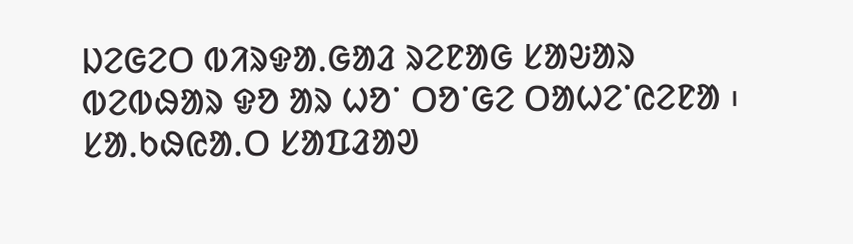ᱡᱮᱜᱮᱛ ᱵᱤᱨᱫᱟᱹᱜᱟᱲ ᱨᱮᱱᱟᱜ ᱥᱟᱶᱟᱨ ᱵᱮᱵᱷᱟᱨ ᱫᱚ ᱟᱨ ᱦᱚᱸ ᱛᱚᱸᱜᱮ ᱛᱟᱦᱮᱸᱭᱮᱱᱟ ᱾
ᱥᱟᱹᱠᱷᱭᱟᱹᱛ ᱥᱟᱯᱲᱟᱣ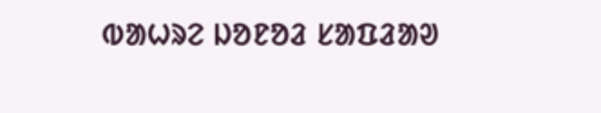ᱵᱟᱦᱨᱮ ᱡᱚᱱᱚᱲ ᱥᱟᱯᱲᱟᱣ